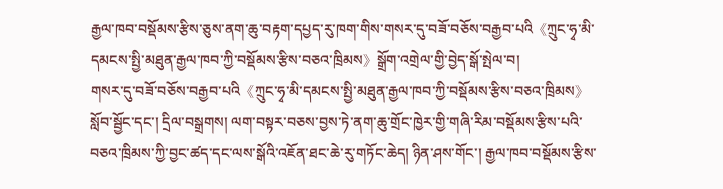རྒྱལ་ཁབ་བསྡོམས་རྩིས་ཅུས་ནག་ཆུ་བརྟག་དཔྱད་རུ་ཁག་གིས་གསར་དུ་བཟོ་བཅོས་བརྒྱབ་པའི《ཀྲུང་ཧྭ་མི་དམངས་སྤྱི་མཐུན་རྒྱལ་ཁབ་ཀྱི་བསྡོམས་རྩིས་བཅའ་ཁྲིམས》སྒྲོག་འགྲེལ་གྱི་བྱེད་སྒོ་སྤེལ་བ།
གསར་དུ་བཟོ་བཅོས་བརྒྱབ་པའི《ཀྲུང་ཧྭ་མི་དམངས་སྤྱི་མཐུན་རྒྱལ་ཁབ་ཀྱི་བསྡོམས་རྩིས་བཅའ་ཁྲིམས》སློབ་སྦྱོང་དང་། དྲིལ་བསྒྲགས། ལག་བསྟར་བཅས་བྱས་ཏེ་ནག་ཆུ་གྲོང་ཁྱེར་གྱི་གཞི་རིམ་བསྡོམས་རྩིས་པའི་བཅའ་ཁྲིམས་ཀྱི་བྱང་ཚད་དང་ལས་སྒོའི་འཇོན་ཐང་ཆེ་རུ་གཏོང་ཆེད། ཉིན་ཤས་གོང་། རྒྱལ་ཁབ་བསྡོམས་རྩིས་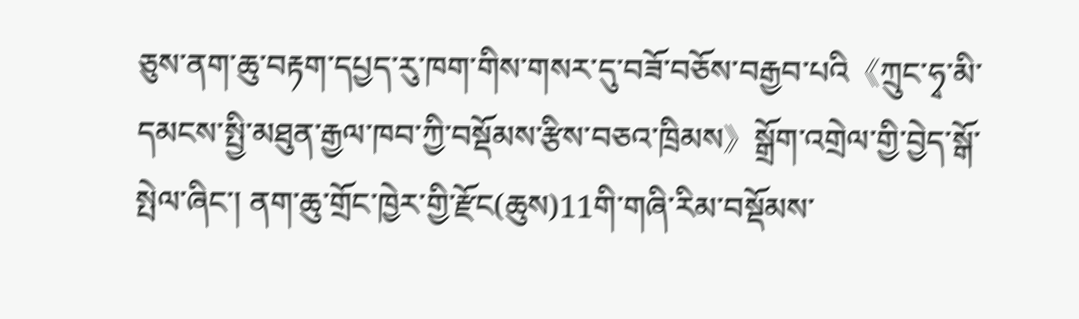ཅུས་ནག་ཆུ་བརྟག་དཔྱད་རུ་ཁག་གིས་གསར་དུ་བཟོ་བཅོས་བརྒྱབ་པའི《ཀྲུང་ཧྭ་མི་དམངས་སྤྱི་མཐུན་རྒྱལ་ཁབ་ཀྱི་བསྡོམས་རྩིས་བཅའ་ཁྲིམས》སྒྲོག་འགྲེལ་གྱི་བྱེད་སྒོ་སྤེལ་ཞིང་། ནག་ཆུ་གྲོང་ཁྱེར་གྱི་རྫོང(ཆུས)11གི་གཞི་རིམ་བསྡོམས་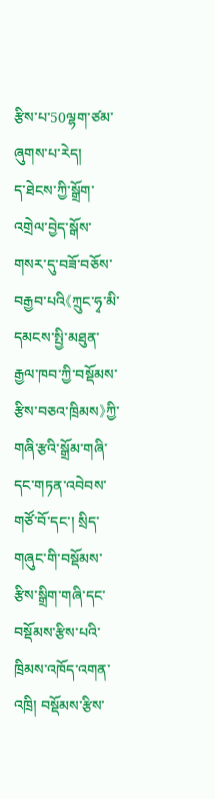རྩིས་པ་50ལྷག་ཙམ་ཞུགས་པ་རེད།
ད་ཐེངས་ཀྱི་སྒྲོག་འགྲེལ་བྱེད་སྒོས་གསར་དུ་བཟོ་བཅོས་བརྒྱབ་པའི《ཀྲུང་ཧྭ་མི་དམངས་སྤྱི་མཐུན་རྒྱལ་ཁབ་ཀྱི་བསྡོམས་རྩིས་བཅའ་ཁྲིམས》ཀྱི་གཞི་རྩའི་སྒྲོམ་གཞི་དང་གཏན་འབེབས་གཙོ་བོ་དང་། སྲིད་གཞུང་གི་བསྡོམས་རྩིས་སྒྲིག་གཞི་དང་བསྡོམས་རྩིས་པའི་ཁྲིམས་འཁོད་འགན་འཁྲི། བསྡོམས་རྩིས་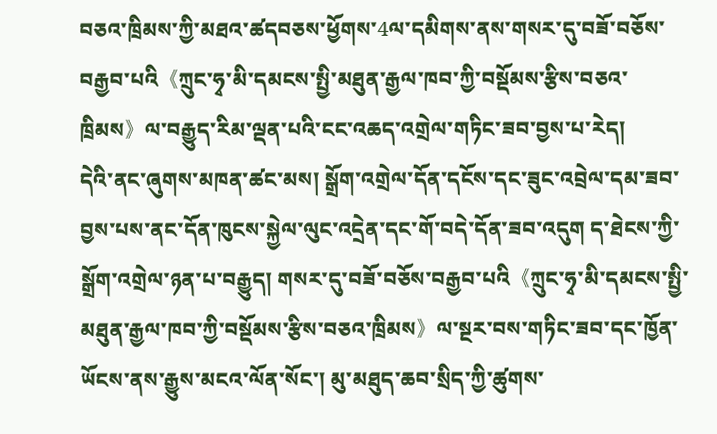བཅའ་ཁྲིམས་ཀྱི་མཐའ་ཚདབཅས་ཕྱོགས་4ལ་དམིགས་ནས་གསར་དུ་བཟོ་བཅོས་བརྒྱབ་པའི《ཀྲུང་ཧྭ་མི་དམངས་སྤྱི་མཐུན་རྒྱལ་ཁབ་ཀྱི་བསྡོམས་རྩིས་བཅའ་ཁྲིམས》ལ་བརྒྱུད་རིམ་ལྡན་པའི་ངང་འཆད་འགྲེལ་གཏིང་ཟབ་བྱས་པ་རེད།
དེའི་ནང་ཞུགས་མཁན་ཚང་མས། སྒྲོག་འགྲེལ་དོན་དངོས་དང་ཟུང་འབྲེལ་དམ་ཟབ་བྱས་པས་ནང་དོན་ཁུངས་སྐྱེལ་ལུང་འདྲེན་དང་གོ་བདེ་དོན་ཟབ་འདུག ད་ཐེངས་ཀྱི་སྒྲོག་འགྲེལ་ཉན་པ་བརྒྱུད། གསར་དུ་བཟོ་བཅོས་བརྒྱབ་པའི《ཀྲུང་ཧྭ་མི་དམངས་སྤྱི་མཐུན་རྒྱལ་ཁབ་ཀྱི་བསྡོམས་རྩིས་བཅའ་ཁྲིམས》ལ་སྔར་བས་གཏིང་ཟབ་དང་ཁྱོན་ཡོངས་ནས་རྒྱུས་མངའ་ལོན་སོང་། མུ་མཐུད་ཆབ་སྲིད་ཀྱི་ཚུགས་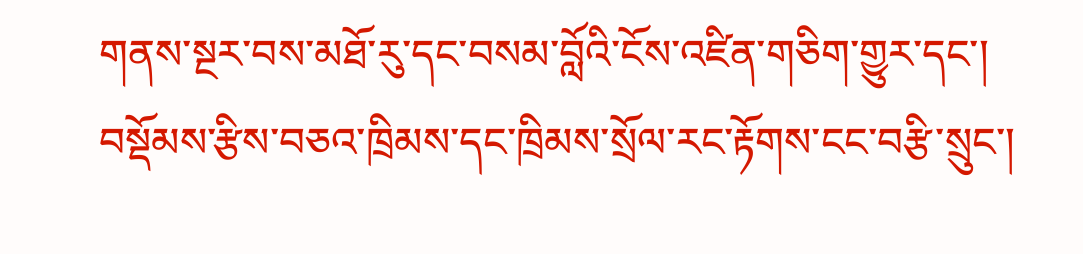གནས་སྔར་བས་མཐོ་རུ་དང་བསམ་བློའི་ངོས་འཛིན་གཅིག་གྱུར་དང་། བསྡོམས་རྩིས་བཅའ་ཁྲིམས་དང་ཁྲིམས་སྲོལ་རང་རྟོགས་ངང་བརྩི་སྲུང་།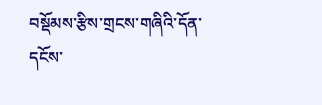བསྡོམས་རྩིས་གྲངས་གཞིའི་དོན་དངོས་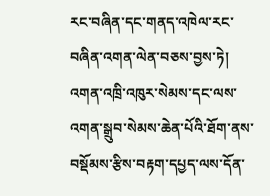རང་བཞིན་དང་གནད་འཁེལ་རང་བཞིན་འགན་ལེན་བཅས་བྱས་ཏེ། འགན་འཁྲི་འཁུར་སེམས་དང་ལས་འགན་སྒྲུབ་སེམས་ཆེན་པོའི་ཐོག་ནས་བསྡོམས་རྩིས་བརྟག་དཔྱད་ལས་དོན་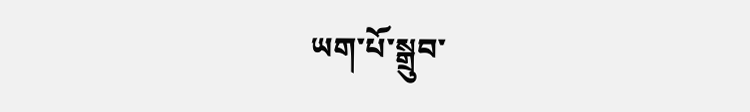ཡག་པོ་སྒྲུབ་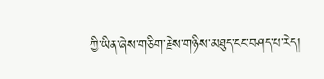ཀྱི་ཡིན་ཞེས་གཅིག་རྗེས་གཉིས་མཐུད་ངང་བཤད་པ་རེད།